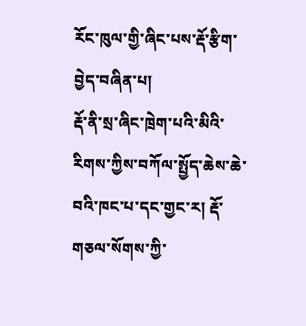རོང་ཁུལ་གྱི་ཞིང་པས་རྡོ་རྩིག་བྱེད་བཞིན་པ།
རྡོ་ནི་སྲ་ཞིང་ཁྲེག་པའི་མིའི་རིགས་ཀྱིས་བཀོལ་སྤྱོད་ཆེས་ཆེ་བའི་ཁང་པ་དང་གྱང་ར། རྡོ་གཅལ་སོགས་ཀྱི་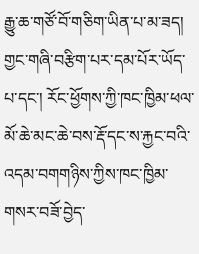རྒྱུ་ཆ་གཙོ་བོ་གཅིག་ཡིན་པ་མ་ཟད། གྱང་གཞི་བརྩིག་པར་དམ་པོར་ཡོད་པ་དང་། རོང་ཕྱོགས་ཀྱི་ཁང་ཁྱིམ་ཕལ་མོ་ཆེ་མང་ཆེ་བས་རྡོ་དང་ས་རྐྱང་བའི་འདམ་བགགཉིས་ཀྱིས་ཁང་ཁྱིམ་གསར་བཟོ་བྱེད་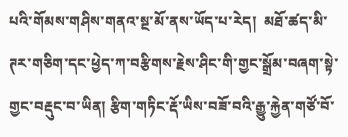པའི་གོམས་གཤིས་གནའ་སྔ་མོ་ནས་ཡོད་པ་རེད།  མཐོ་ཚད་མི་ཊར་གཅིག་དང་ཕྱེད་ཀ་བརྩིགས་རྗེས་ཤིང་གི་གྱང་སྒྲོམ་བཞག་སྟེ་གྱང་བརྡུང་བ་ཡིན། རྩིག་གཏིང་རྡོ་ཡིས་བཟོ་བའི་རྒྱུ་རྐྱེན་གཙོ་བོ་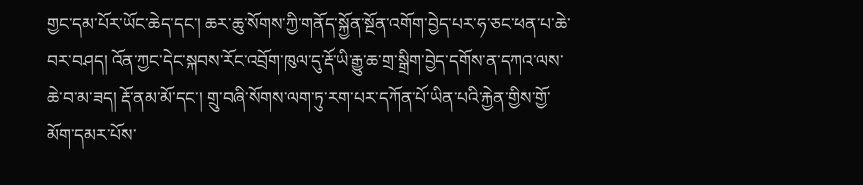གྱང་དམ་པོར་ཡོང་ཆེད་དང་། ཆར་ཆུ་སོགས་ཀྱི་གནོད་སྐྱོན་སྔོན་འགོག་བྱེད་པར་ཧ་ཅང་ཕན་པ་ཆེ་བར་བཤད། འོན་ཀྱང་དེང་སྐབས་རོང་འབྲོག་ཁུལ་དུ་རྡོ་ཡི་རྒྱུ་ཆ་གྲ་སྒྲིག་བྱེད་དགོས་ན་དཀའ་ལས་ཆེ་བ་མ་ཟད། རྡོ་ནམ་མོ་དང་། གྲུ་བཞི་སོགས་ལག་ཏུ་རག་པར་དཀོན་པོ་ཡིན་པའི་རྐྱེན་གྱིས་གྱོ་མོག་དམར་པོས་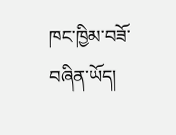ཁང་ཁྱིམ་བཟོ་བཞིན་ཡོད།